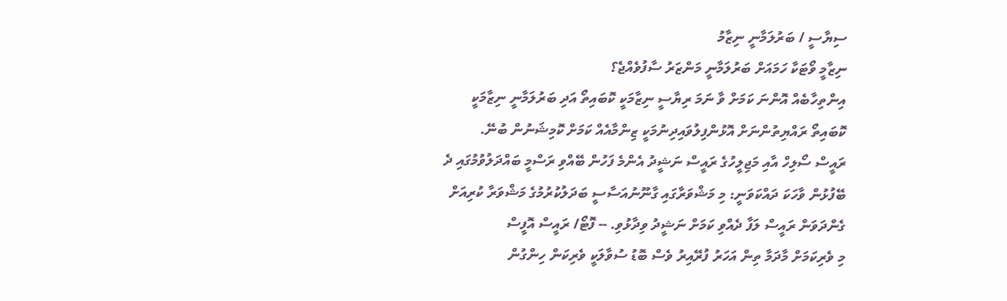ސިޔާސީ / ބަރުލަމާނީ ނިޒާމު
ނިޒާމީ ވޯޓަކާ ހަމައަށް ބަރުލަމާނީ މަންޒަރު ސާފުވެއްޖެ؟
އިންތިހާބެއް އޮންނަ ކަމަށް ވާ ނަމަ ރިޔާސީ ނިޒާމަކީ ކޮބައިތޯ އަދި ބަރުލަމާނީ ނިޒާމަކީ ކޮބައިތޯ ރައްޔިތުންނަށް އޮޅުންފިލުވައިދިނުމަކީ ޒިންމާއެއް ކަމަށް ކޮމިޝަނުން ބުނޭ.
ރައީސް ސޯލިހް އާއި މަޖިލީހުގެ ރައީސް ނަޝީދު އެންމެ ފަހުން ބޭއްވި ރަސްމީ ބައްދަލުވުމުގައި ދެ ބޭފުޅުން ވާހަކަ ދައްކަވަނީ: މި މަޝްވަރާގައި ގާނޫނުއަސާސީ ބަދަލުކުރުމުގެ މަޝްވަރާ ކުރިއަށް ގެންދަވަން ރައީސް ލަފާ ދެއްވި ކަމަށް ނަޝީދު ވިދާޅުވި. -- ފޮޓޯ/ ރައީސް އޮފީސް
މި ވެރިކަމަށް މާދަމާ ތިން އަހަރު ފުރޭއިރު ވެސް ބޮޑު ސުވާލަކީ ވެރިކަން ހިންގުން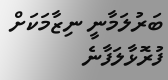ބަރުލަމާނީ ނިޒާމަކަށް ފުރޮޅާލަފާނެ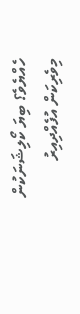ހެއްޔެވެ؟ ބިޔަ ކޯލިޝަނަކުން މިވެރިކަން އުފެއްދިއިރު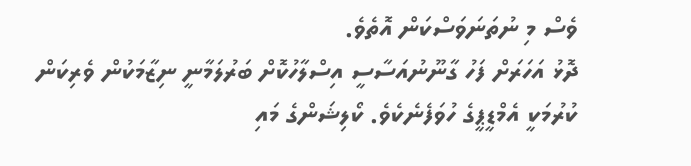ވެސް މި ނުތަނަވަސްކަން އޮތެވެ.
ދޮޅު އަހަރަށް ފަހު ގާނޫނުއަސާސީ އިސްލާހުކޮށް ބަރުލަމާނީ ނިޒާމަކުން ވެރިކަން ކުރުމަކީ އެމްޑީޕީގެ ހުވަފެނެކެވެ. ކޯލިޝަންގެ މައި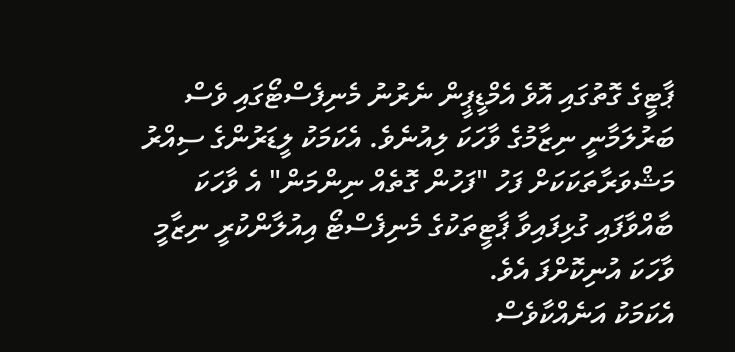ޕާޓީގެ ގޮތުގައި އޮވެ އެމްޑީޕީން ނެރުނު މެނިފެސްޓޯގައި ވެސް ބަރުލަމާނީ ނިޒާމުގެ ވާހަކަ ލިއުނެވެ. އެކަމަކު ލީޑަރުންގެ ސިއްރު މަޝްވަރާތަކަކަށް ފަހު "ފަހުން ގޮތެއް ނިންމަން" އެ ވާހަކަ ބާއްވާފައި ގުޅިފައިވާ ޕާޓީތަކުގެ މެނިފެސްޓޯ އިއުލާންކުރީ ނިޒާމީ ވާހަކަ އުނިކޮށްފަ އެވެ.
އެކަމަކު އަނެއްކާވެސް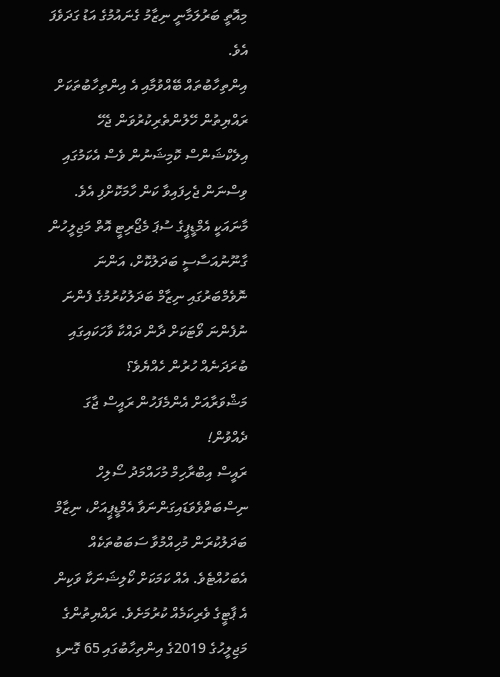މިއޮތީ ބަރުލަމާނީ ނިޒާމު ގެނައުމުގެ އަޑު ގަދަވެފަ އެވެ.
އިންތިހާބުތައް ބޭއްވުމާއި އެ އިންތިހާބުތަކަށް ރައްޔިތުން ހޭލުންތެރިކުރުވަން ޖެހޭ އިލެކްޝަންސް ކޮމިޝަނުން ވެސް އެކަމުގައި ވިސްނަން ޖެހިފައިވާ ކަން ހާމަކޮށްފި އެވެ. މާނައަކީ އެމްޑީޕީގެ ސުޕަ މެޖޯރިޓީ އޮތް މަޖިލީހުން ގާނޫނުއަސާސީ ބަދަލުކޮށް، އަންނަ ނޮވެމްބަރުގައި ނިޒާމް ބަދަލުކުރުމުގެ ފެންނަ ނުފެންނަ ވޯޓަކަށް ދާން ދައްކާ ވާހަކައިގައި ބުރަދަނެއް ހުރުން ހެއްޔެވެ؟
މަޝްވަރާއަށް އެންމެފަހުން ރައީސް ޖާގަ ދެއްވުން!
ރައީސް އިބްރާހިމް މުހައްމަދު ސޯލިހް ނިސްބަތްވެވަޑައިގަންނަވާ އެމްޑީޕީއަށް، ނިޒާމް ބަދަލުކުރަން މުހިއްމުވާ ސަބަބުތަކެއް އެބަހުއްޓެވެ. އެއް ކަމަކަށް ކޯލިޝަނަކާ ވަކިން އެ ޕާޓީގެ ވެރިކަމެއް ކުރުމަށެވެ. ރައްޔިތުންގެ މަޖިލީހުގެ 2019ގެ އިންތިހާބުގައި 65 ގޮނޑި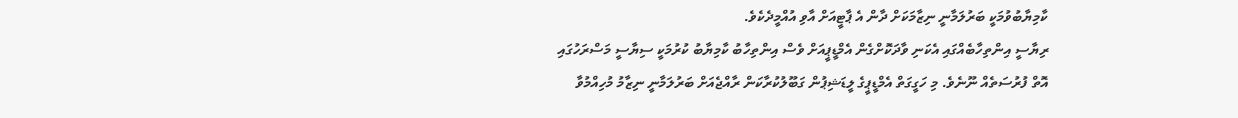ކާމިޔާބުވުމަކީ ބަރުލަމާނީ ނިޒާމަކަށް ދާން އެ ޕާޓީއަށް އާވި އުއްމީދެކެވެ.
ރިޔާސީ އިންތިހާބެއްގައި އެކަނި ވާދަކޮށްގެން އެމްޑީޕީއަށް ވެސް އިންތިހާބު ކާމިޔާބު ކުރުމަކީ ސިޔާސީ މަސްރަހުގައި އޮތް ފުރުސަތެއް ނޫނެވެ. މި ހަގީގަތް އެމްޑީޕީގެ ލީޑަޝިޕުން ގަބޫލުކުރާކަން ރާއްޖެއަށް ބަރުލަމާނީ ނިޒާމު މުހިއްމުވާ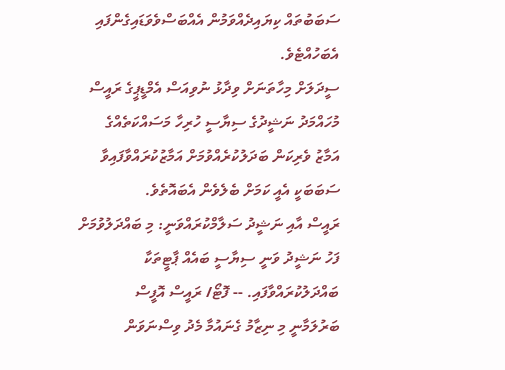ސަބަބުތައް ކިޔައިދެއްވަމުން އެއްބަސްވެވަޑައިގެންފައި އެބަހުއްޓެވެ.
ސީދަލަށް މިހާތަނަށް ވިދާޅު ނުވިއަސް އެމްޑީޕީގެ ރައީސް މުހައްމަދު ނަޝީދުގެ ސިޔާސީ ހުރިހާ މަސައްކަތެއްގެ އަމާޒު ވެރިކަން ބަދަލުކުރެއްވުމަށް އަމާޒުކުރައްވާފައިވާ ސަބަބަކީ އެއީ ކަމަށް ބެލެވެން އެބައޮތެވެ.
ރައީސް އާއި ނަޝީދު ސަލާމްކުރައްވަނީ: މި ބައްދަލުވުމަށް ފަހު ނަޝީދު ވަނީ ސިޔާސީ ބައެއް ޕާޓީތަކާ ބައްދަލުކުރައްވާފައި. -- ފޮޓޯ/ ރައީސް އޮފީސް
ބަރުލަމާނީ މި ނިޒާމު ގެނައުމާ މެދު ވިސްނަވަން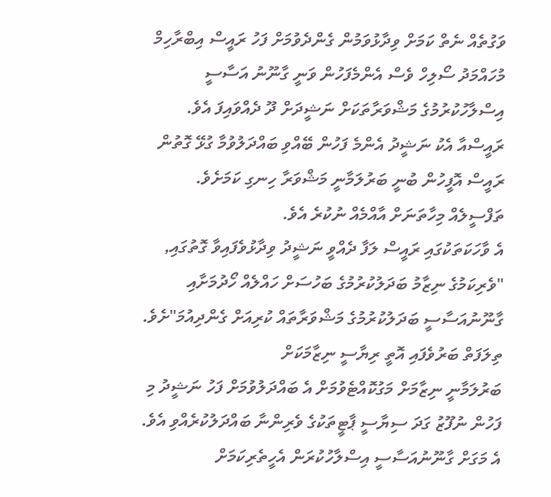ވަގުތެއް ނެތް ކަމަށް ވިދާޅުވަމުން ގެންދެވުމަށް ފަހު ރައީސް އިބްރާހިމް މުހައްމަދު ސޯލިހް ވެސް އެންމެފަހުން ވަނީ ގާނޫނު އަސާސީ އިސްލާހުކުރުމުގެ މަޝްވަރާތަކަށް ނަޝީދަށް ދޫ ދެއްވައިފަ އެވެ.
ރައީސްއާ އެކު ނަޝީދު އެންމެ ފަހުން ބޭއްވި ބައްދަލުވުމާ ގުޅޭ ގޮތުން ރައީސް އޮފީހުން ބުނީ ބަރުލަމާނީ މަޝްވަރާ ހިނގި ކަމަށެވެ. ތަފްސީލެއް މިހާތަނަށް އާއްމެއް ނުކުރެ އެވެ.
އެ ވާހަކަތަކުގައި ރައީސް ލަފާ ދެއްވީ ނަޝީދު ވިދާޅުވެފައިވާ ގޮތުގައި, "ވެރިކަމުގެ ނިޒާމު ބަދަލުކުރުމުގެ ބަހުސަށް ހައްލެއް ހޯދުމަށާއި ގާނޫނުއަސާސީ ބަދަލުކުރުމުގެ މަޝްވަރާތައް ކުރިއަށް ގެންދިއުމަ"ށެވެ.
ތިލަފަތް ބަރުވެފައި އޮތީ ރިޔާސީ ނިޒާމަކަށް
ބަރުލަމާނީ ނިޒާމަށް މަގުކޮއްޓެވުމަށް އެ ބައްދަލުވުމަށް ފަހު ނަޝީދު މި ފަހުން ނުފޫޒު ގަދަ ސިޔާސީ ޕާޓީތަކުގެ ވެރިންނާ ބައްދަލުކުރެއްވި އެވެ. އެ މަގަށް ގާނޫނުއަސާސީ އިސްލާހުކުރަން އެހީތެރިކަމަށް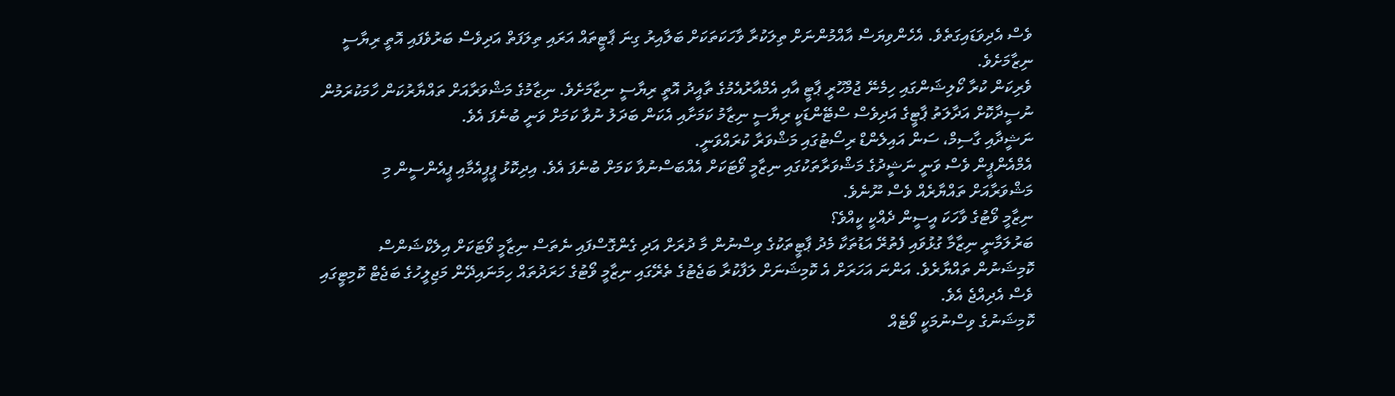ވެސް އެދިވަޑައިގަތެވެ. އެހެންވިޔަސް އާއްމުންނަށް ތިލަކުރާ ވާހަކަތަކަށް ބަލާއިރު ގިނަ ޕާޓީތައް އަރައި ތިލަފަތް އަދިވެސް ބަރުވެފައި އޮތީ ރިޔާސީ ނިޒާމަށެވެ.
ވެރިކަން ކުރާ ކޯލިޝަންގައި ހިމެނޭ ޖުމްހޫރީ ޕާޓީ އާއި އެމްއާރުއެމުގެ ތާއީދު އޮތީ ރިޔާސީ ނިޒާމަށެވެ. ނިޒާމުގެ މަޝްވަރާއަށް ތައްޔާރުކަން ހާމަކުރަމުން ނުސީދާކޮށް އަދާލަތު ޕާޓީގެ އަދިވެސް ސްޓޭންޑަކީ ރިޔާސީ ނިޒާމު ކަމަށާއި އެކަން ބަދަލު ނުވާ ކަމަށް ވަނީ ބުނެފަ އެވެ.
ނަޝީދާއި ގާސިމް، ސަން އައިލެންޑް ރިސޯޓުގައި މަޝްވަރާ ކުރައްވަނީ.
އެމްއެންޕީން ވެސް ވަނީ ނަޝީދުގެ މަޝްވަރާތަކުގައި ނިޒާމީ ވޯޓަކަށް އެއްބަސްނުވާ ކަމަށް ބުނެފަ އެވެ. އިދިކޮޅު ޕީޕީއެމާއި ޕީއެންސީން މި މަޝްވަރާއަށް ތައްޔާރެއް ވެސް ނޫނެވެ.
ނިޒާމީ ވޯޓުގެ ވާހަކަ އީސީން ދެއްކީ ކީއްވެ؟
ބަރުލަމާނީ ނިޒާމާ ގުޅުވައި ފެތުރޭ އަޑުތަކާ މެދު ޕާޓީތަކުގެ ވިސްނުން މާ ދުރަށް އަދި ގެންގޮސްފައި ނެތަސް ނިޒާމީ ވޯޓަކަށް އިލެކްޝަންސް ކޮމިޝަނުން ތައްޔާރެވެ. އަންނަ އަހަރަށް އެ ކޮމިޝަނަށް ލަފާކުރާ ބަޖެޓުގެ ތެރޭގައި ނިޒާމީ ވޯޓުގެ ހަރަދުތައް ހިމަނައިދޭން މަޖިލީހުގެ ބަޖެޓް ކޮމިޓީގައި ވެސް އެދިއްޖެ އެވެ.
ކޮމިޝަނުގެ ވިސްނުމަކީ ވޯޓެއް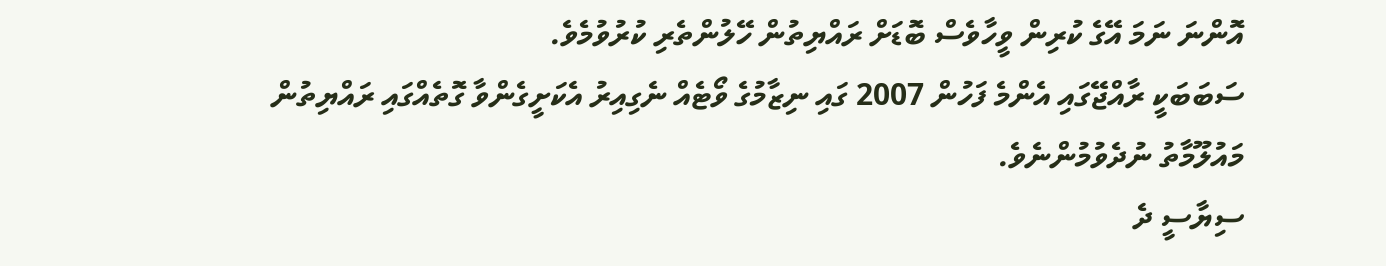އޮންނަ ނަމަ އޭގެ ކުރިން ވީހާވެސް ބޮޑަށް ރައްޔިތުން ހޭލުންތެރި ކުރުވުމެވެ.
ސަބަބަކީ ރާއްޖޭގައި އެންމެ ފަހުން 2007 ގައި ނިޒާމުގެ ވޯޓެއް ނެގިއިރު އެކަށީގެންވާ ގޮތެއްގައި ރައްޔިތުން މައުލޫމާތު ނުދެވުމުންނެވެ.
ސިޔާސީ ދެ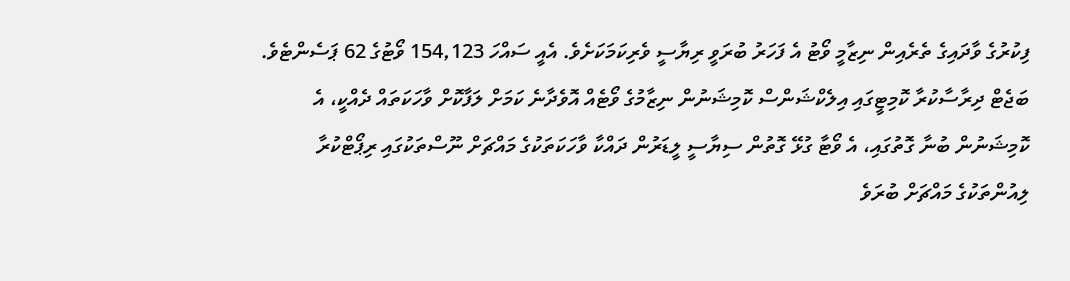ފިކުރުގެ ވާދައިގެ ތެރެއިން ނިޒާމީ ވޯޓު އެ ފަހަރު ބުރަވީ ރިޔާސީ ވެރިކަމަކަށެވެ. އެއީ ސައްހަ 154,123 ވޯޓުގެ 62 ޕަސެންޓެވެ.
ބަޖެޓް ދިރާސާކުރާ ކޮމިޓީގައި އިލެކްޝަންސް ކޮމިޝަނުން ނިޒާމުގެ ވޯޓެއް އޮވެދާނެ ކަމަށް ލަފާކޮށް ވާހަކަތައް ދެއްކީ، އެ ކޮމިޝަނުން ބުނާ ގޮތުގައި، އެ ވޯޓާ ގުޅޭ ގޮތުން ސިޔާސީ ލީޑަރުން ދައްކާ ވާހަކަތަކުގެ މައްޗަށް ނޫސްތަކުގައި ރިޕޯޓްކުރާ ލިއުންތަކުގެ މައްޗަށް ބުރަވެ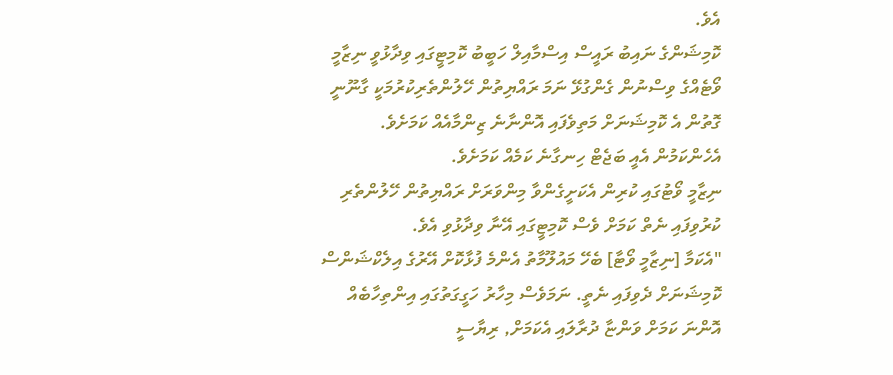އެވެ.
ކޮމިޝަންގެ ނައިބު ރައީސް އިސްމާއިލް ހަބީބު ކޮމިޓީގައި ވިދާޅުވީ ނިޒާމީ ވޯޓެއްގެ ވިސްނުން ގެންގުޅޭ ނަމަ ރައްޔިތުން ހޭލުންތެރިކުރުމަކީ ގާނޫނީ ގޮތުން އެ ކޮމިޝަނަށް މަތިވެފައި އޮންނާނެ ޒިންމާއެއް ކަމަށެވެ. އެހެންކަމުން އެއީ ބަޖެޓް ހިނގާނެ ކަމެއް ކަމަށެވެ.
ނިޒާމީ ވޯޓުގައި ކުރިން އެކަށީގެންވާ މިންވަރަށް ރައްޔިތުން ހޭލުންތެރި ކުރުވިފައި ނެތް ކަމަށް ވެސް ކޮމިޓީގައި އޭނާ ވިދާޅުވި އެވެ.
"އެކަމާ [ނިޒާމީ ވޯޓާ] ބެހޭ މައުލޫމާތު އެންމެ ފުޅާކޮށް އޭރުގެ އިލެކްޝަންސް ކޮމިޝަނަށް ދެވިފައި ނެތީ. ނަމަވެސް މިހާރު ހަގީގަތުގައި އިންތިހާބެއް އޮންނަ ކަމަށް ވަންޏާ ދުރާލައި އެކަމަށް, ރިޔާސީ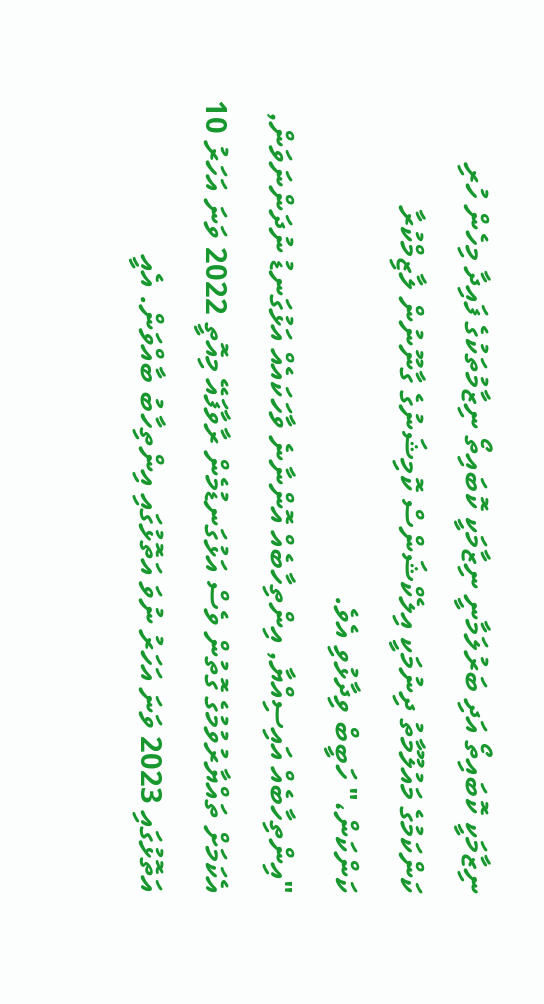ނިޒާމަކީ ކޮބައިތޯ އަދި ބަރުލަމާނީ ނިޒާމަކީ ކޮބައިތޯ ނިޒާމުތަކުގެ ފައިދާ މިހެން ހުރި ކަންކަމުގެ މައުލޫމާތު ދިނުމަކީ އިލެކްޝަންސް ކޮމިޝަނުގެ ގާނޫނުން ލާޒިމްކުރާ ކަންކަން،" ހަބީބް ވިދާޅުވި އެވެ.
"އިންތިހާބެއް އައިސިއްޔާ, އިންތިހާބެއް އޮންނާނެ ވާހަކައެއް އަޅުގަނޑު ނުދަންނަވަން, އެކަމަށް ތައްޔާރުވުމުގެ ގޮތުން ވެސް އަޅުގަނޑުމެން ރާވާފައޭ މިއޮތީ 2022 ވަނަ އަހަރު 10 އަތޮޅުގައި 2023 ވަނަ އަހަރު ނުވަ އަތޮޅުގައި އިންތިހާބު ބާއްވަން. އެއީ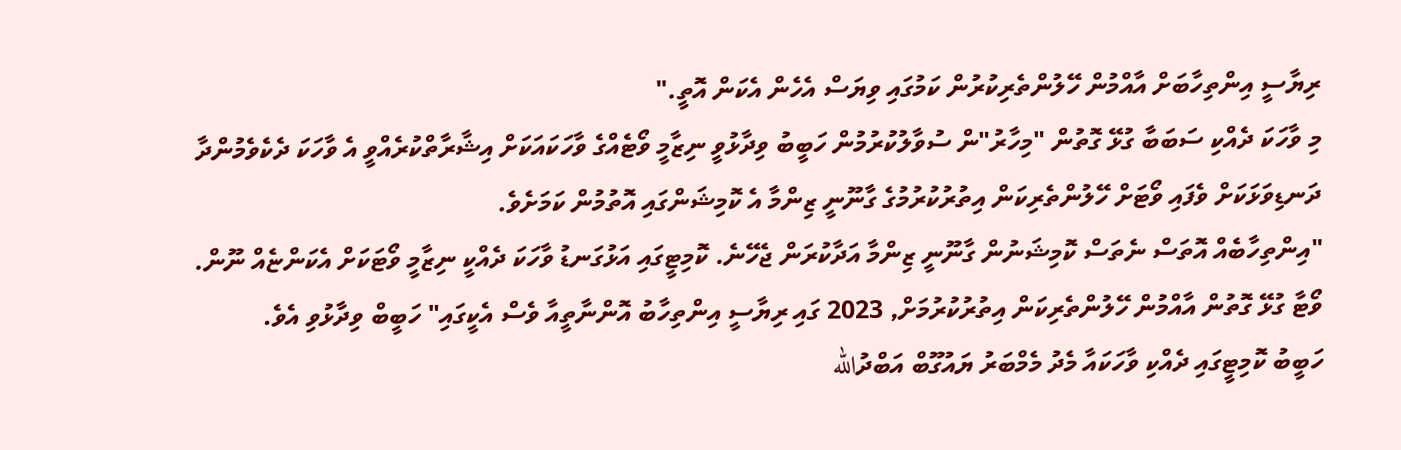ރިޔާސީ އިންތިހާބަށް އާއްމުން ހޭލުންތެރިކުރުން ކަމުގައި ވިޔަސް އެހެން އެކަން އޮތީ."
މި ވާހަކަ ދެއްކި ސަބަބާ ގުޅޭ ގޮތުން "މިހާރު"ން ސުވާލުކުރުމުން ހަބީބު ވިދާޅުވީ ނިޒާމީ ވޯޓެއްގެ ވާހަކައަކަށް އިޝާރާތްކުރެއްވީ އެ ވާހަކަ ދެކެވެމުންދާ ދަނޑިވަޅަކަށް ވެފައި ވޯޓަށް ހޭލުންތެރިކަން އިތުރުކުރުމުގެ ގާނޫނީ ޒިންމާ އެ ކޮމިޝަންގައި އޮތުމުން ކަމަށެވެ.
"އިންތިހާބެއް އޮތަސް ނެތަސް ކޮމިޝަނުން ގާނޫނީ ޒިންމާ އަދާކުރަން ޖެހޭނެ. ކޮމިޓީގައި އަޅުގަނޑު ވާހަކަ ދެއްކީ ނިޒާމީ ވޯޓަކަށް އެކަންޏެއް ނޫން. ވޯޓާ ގުޅޭ ގޮތުން އާއްމުން ހޭލުންތެރިކަން އިތުރުކުރުމަށް, 2023 ގައި ރިޔާސީ އިންތިހާބު އޮންނާތީއާ ވެސް އެކީގައި" ހަބީބް ވިދާޅުވި އެވެ.
ހަބީބު ކޮމިޓީގައި ދެއްކި ވާހަކައާ މެދު މެމްބަރު ޔައުގޫބް އަބްދުالله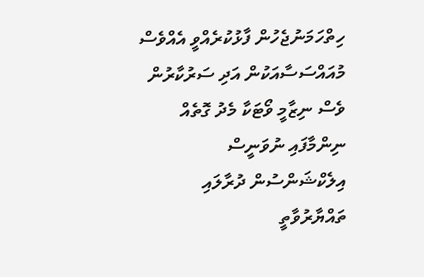ހިތްހަމަނުޖެހުން ފާޅުކުރެއްވީ އެއްވެސް މުއައްސަސާއަކުން އަދި ސަރުކާރުން ވެސް ނިޒާމީ ވޯޓަކާ މެދު ގޮތެއް ނިންމާފައި ނުވަނީސް އިލެކްޝަންސުން ދުރާލައި ތައްޔާރުވާތީ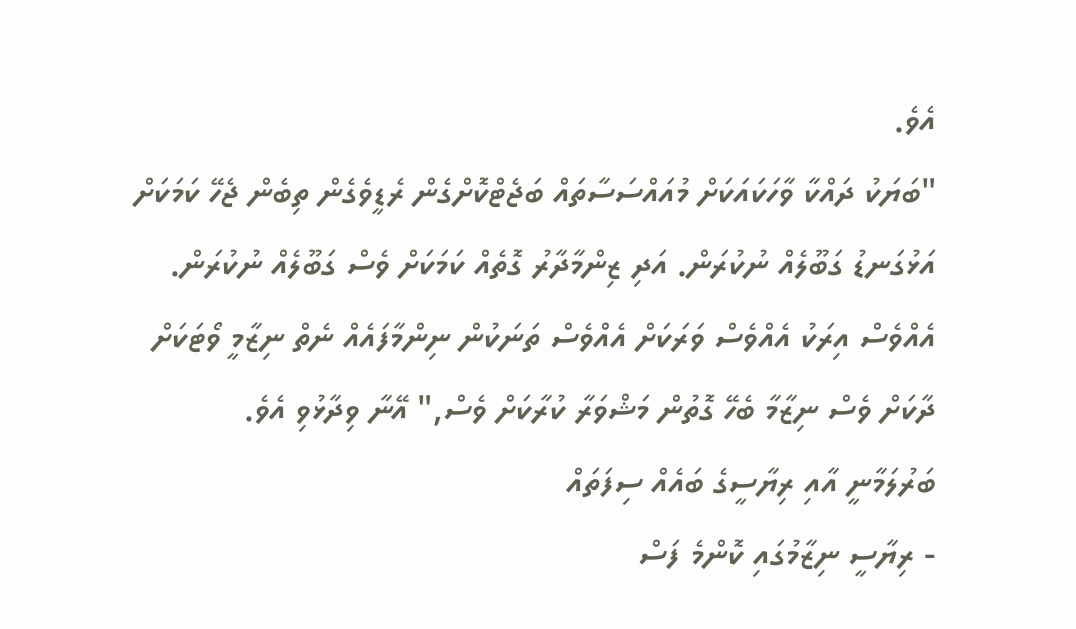އެވެ.
"ބަޔަކު ދައްކާ ވާހަކައަކަށް މުއައްސަސާތައް ބަޖެޓްކޮށްގެން ރެޑީވެގެން ތިބެން ޖެހޭ ކަމަކަށް އަޅުގަނޑު ގަބޫލެއް ނުކުރަން. އަދި ޒިންމާދާރު ގޮތެއް ކަމަކަށް ވެސް ގަބޫލެއް ނުކުރަން. އެއްވެސް އިރަކު އެއްވެސް ވަރަކަށް އެއްވެސް ތަނަކުން ނިންމާފައެއް ނެތް ނިޒާމީ ވޯޓަކަށް ދާކަށް ވެސް ނިޒާމާ ބެހޭ ގޮތުން މަޝްވަރާ ކުރާކަށް ވެސް," އޭނާ ވިދާޅުވި އެވެ.
ބަރުލަމާނީ އާއި ރިޔާސީގެ ބައެއް ސިފަތައް
- ރިޔާސީ ނިޒާމުގައި ކޮންމެ ފަސް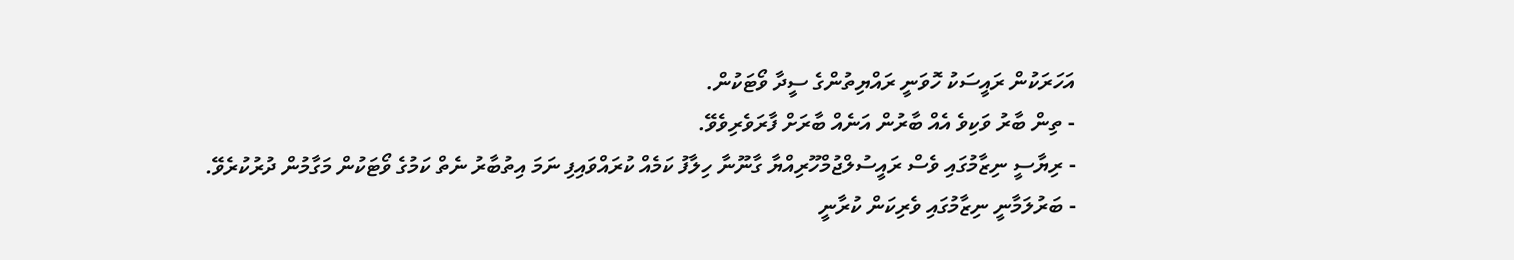އަހަރަކުން ރައީސަކު ހޮވަނީ ރައްޔިތުންގެ ސީދާ ވޯޓަކުން.
- ތިން ބާރު ވަކިވެ އެއް ބާރުން އަނެއް ބާރަށް ފާރަވެރިވެވޭ.
- ރިޔާސީ ނިޒާމުގައި ވެސް ރައީސުލްޖުމްހޫރިއްޔާ ގާނޫނާ ހިލާފު ކަމެއް ކުރައްވައިފި ނަމަ އިތުބާރު ނެތް ކަމުގެ ވޯޓަކުން މަގާމުން ދުރުކުރެވޭ.
- ބަރުލަމާނީ ނިޒާމުގައި ވެރިކަން ކުރާނީ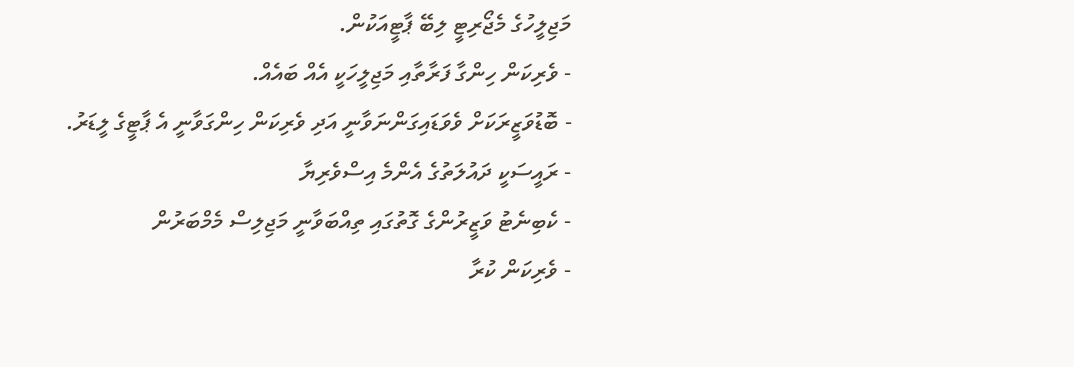މަޖިލީހުގެ މެޖޯރިޓީ ލިބޭ ޕާޓީއަކުން.
- ވެރިކަން ހިންގާ ފަރާތާއި މަޖިލީހަކީ އެއް ބައެއް.
- ބޮޑުވަޒީރަކަށް ވެވަޑައިގަންނަވާނީ އަދި ވެރިކަން ހިންގަވާނީ އެ ޕާޓީގެ ލީޑަރު.
- ރައީސަކީ ދައުލަތުގެ އެންމެ އިސްވެރިޔާ
- ކެބިނެޓު ވަޒީރުންގެ ގޮތުގައި ތިއްބަވާނީ މަޖިލިސް މެމްބަރުން
- ވެރިކަން ކުރާ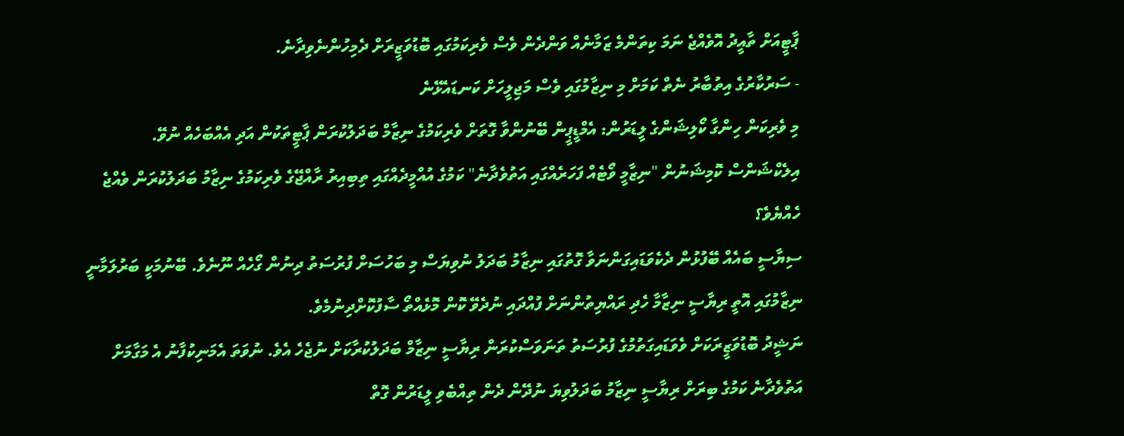ޕާޓީއަށް ތާއީދު އޮވެއްޖެ ނަމަ ކިތަންމެ ޒަމާނެއް ވަންދެން ވެސް ވެރިކަމުގައި ބޮޑުވަޒީރަށް ދެމިހުންނެވިދާނެ.
- ސަރުކާރުގެ އިތުބާރު ނެތް ކަމަށް މި ނިޒާމުގައި ވެސް މަޖިލީހަށް ކަނޑައެޅޭނެ
މި ވެރިކަން ހިންގާ ކޯލިޝަންގެ ލީޑަރުން: އެމްޑީޕީން ބޭނުންވާ ގޮތަށް ވެރިކަމުގެ ނިޒާމް ބަދަލުކުރަން ޕާޓީތަކުން އަދި އެއްބަހެއް ނުވޭ.
އިލެކްޝަންސް ކޮމިޝަނުން "ނިޒާމީ ވޯޓެއް ފަހަރެއްގައި އަތުވެދާނެ" ކަމުގެ އުއްމީދެއްގައި ތިބިއިރު ރާއްޖޭގެ ވެރިކަމުގެ ނިޒާމު ބަދަލުކުރަން ވެއްޖެ ހެއްޔެވެ؟
ސިޔާސީ ބައެއް ބޭފުޅުން ދެކެވަޑައިގަންނަވާ ގޮތުގައި ނިޒާމު ބަދަލު ނުވިޔަސް މި ބަހުސަށް ފުރުސަތު ދިނުން ގޯހެއް ނޫނެވެ. ބޭނުމަކީ ބަރުލަމާނީ ނިޒާމުގައި އޮތީ ރިޔާސީ ނިޒާމާ ހެދި ރައްޔިތުންނަށް ފުއްދައި ނުދެވޭ ކޮން މޮޅެއްތޯ ސާފުކޮށްދިނުމެވެ.
ނަޝީދު ބޮޑުވަޒީރަކަށް ވެވަޑައިގަތުމުގެ ފުރުސަތު ތަނަވަސްކުރަން ރިޔާސީ ނިޒާމް ބަދަލުކުރާކަށް ނުޖެހެ އެވެ. ނުވަތަ އެމަނިކުފާނު އެ މަގާމަށް އަތުވެދާނެ ކަމުގެ ބިރަށް ރިޔާސީ ނިޒާމު ބަދަލުވިޔަ ނުދޭން ދެން ތިއްބެވި ލީޑަރުން ގޮތް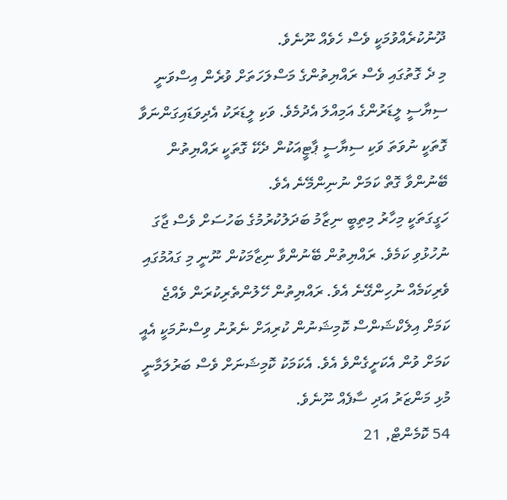ދޫނުކުރެއްވުމަކީ ވެސް ހެވެއް ނޫނެވެ.
މި ދެ ގޮތުގައި ވެސް ރައްޔިތުންގެ މަސްލަހަތަށް ވުރެން އިސްވަނީ ސިޔާސީ ލީޑަރުންގެ އަމިއްލަ އެދުމެވެ. ވަކި ލީޑަރަކު އެދިވަޑައިގަންނަވާ ގޮތަކީ ނުވަތަ ވަކި ސިޔާސީ ޕާޓީއަކުން ދެކޭ ގޮތަކީ ރައްޔިތުން ބޭނުންވާ ގޮތް ކަމަށް ނުނިންމޭނެ އެވެ.
ހަގީގަތަކީ މިހާރު މިތިބީ ނިޒާމު ބަދަލުކުރުމުގެ ބަހުސަށް ވެސް ޖާގަ ނުހުޅުވި ކަމެވެ. ރައްޔިތުން ބޭނުންވާ ނިޒާމަކުން ނޫނީ މި ގައުމުގައި ވެރިކަމެއް ނުހިންގޭނެ އެވެ. ރައްޔިތުން ހޭލުންތެރިކުރަން ވެއްޖެ ކަމަށް އިލެކްޝަންސް ކޮމިޝަނުން ކުރިއަށް ނެރުނު ވިސްނުމަކީ އެއީ ކަމަށް ވުން އެކަށީގެންވެ އެވެ. އެކަމަކު ކޮމިޝަނަށް ވެސް ބަރުލަމާނީ މުޅި މަންޒަރު އަދި ސާފެއް ނޫނެވެ.
54 ކޮމެންޓް, 21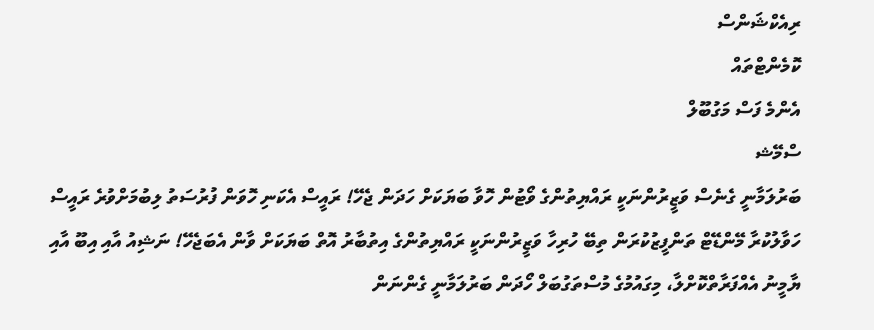ރިއެކްޝަންސް
ކޮމެންޓްތައް
އެންމެ ފަސް މަގުބޫލް
ސްމޭޝ
ބަރުލަމާނީ ގެނެސް ވަޒީރުންނަކީ ރައްޔިތުންގެ ވޯޓުން ހޮވާ ބަޔަކަށް ހަދަން ޖެހޭ! ރައީސް އެކަނި ހޮވަން ފުރުސަތު ލިބުމަށްވުރެ ރައީސް ހަވާލުކުރާ މޭންޑޭޓް ތަންފީޒުކުރަން ތިބޭ ހުރިހާ ވަޒީރުންނަކީ ރައްޔިތުންގެ އިތުބާރު އޮތް ބަޔަކަށް ވާން އެބަޖެހޭ! ނަޝިއު އާއި އިބޫ އާއި ޔާމީނު އެއްފަރާތްކޮށްލާ، މިގައުމުގެ މުސްތަގުބަލް ހޯދަން ބަރުލަމާނީ ގެންނަން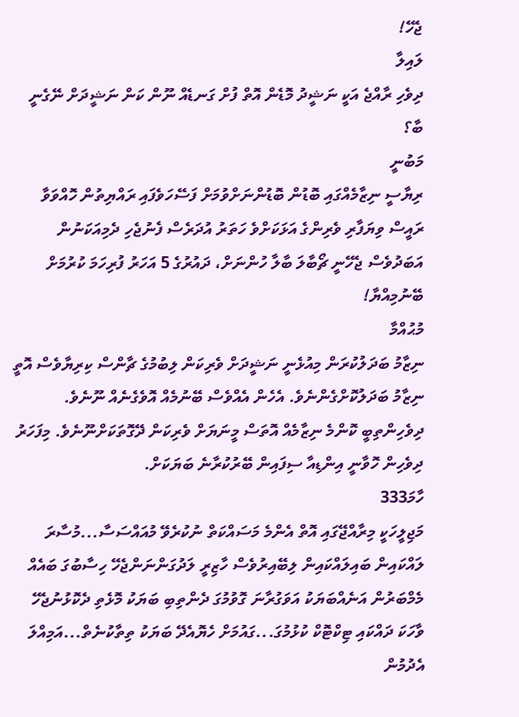ޖެހޭ!
ލައިލާ
ދިވެހި ރާއްޖެ އަކީ ނަޝީދު މޮޑެން އޮތް ފުށް ގަނޑެއް ނޫން ކަން ނަޝީދަށް ނޭގެނީ ބާ؟
މަބުނީ
ރިޔާސީ ނިޒާމެއްގައި ބޮޑުން ބޮޑުންނަށްވުމަށް ފަސޭހަވެފައި ރައްޔިތުން ހޮއްވަވާ ރައީސް ވިޔަފާރި ވެރިންގެ އަޅަކަށްވެ ހަތަރު އުދަރެސް ފެނުޖެހި ދެމިއަކަނުން އަބަދުވެސް ޖެހޭނީ ޗޯބާލަ ބާލާ ހުންނަށް، ދައުރުގެ 5 އަހަރު ފުރިހަމަ ކުރުމަށް ބޭނުމިއްޔާ!
މުޙުއްމާ
ނިޒާމު ބަދަލުކުރަން މިއުޅެނީ ނަޝީދަށް ވެރިކަން ލިބުމުގެ ޗާންސް ކިރިޔާވެސް އޮތީ ނިޒާމު ބަދަލުކޮށްގެންނެވެ. އެހެން އެއްވެސް ބޭނުމެއް އޮވެގެނެއް ނޫނެވެ. ދިވެހިންތިބީ ކޮންމެ ނިޒާމެއް އޮތަސް މީނަޔަށް ވެރިކަން ދޭގޮތަކަށްނޫނެވެ. މިފަހަރު ދިވެހިން ހޮވާނީ އިންޑިއާ ސިފައިން ބޭރުކުރާނެ ބަޔަކަށް.
ހާމަ333
މަޖިލީހަކީ މިރާއްޖޭގައި އޮތް އެންމެ މަސައްކަތް ނުކުރެވޭ މުއައްސަސާ...މުސާރަ ލައްކައިން ބައިލައްކައިން ލިބޭއިރުވެސް ހާޒިރީ ލަދުގަންނަންޖެހޭ ހިސާބުގަ ބައެއް މެމްބަރުން އަނެއްބަޔަކު އަވަގުރާނަ ގޮވުމުގަ ދެންތިބި ބަޔަކު މޮޅެތި ދެކޮޅުނުޖެހޭ ވާހަކަ ދައްކައި ޓިކްޓޮކް ކުޅުމުގަ...ގައުމަށް ހެޔޮއެދޭ ބަޔަކު ތިތާކުނެތް...އަމިއްލަ އެދުމުން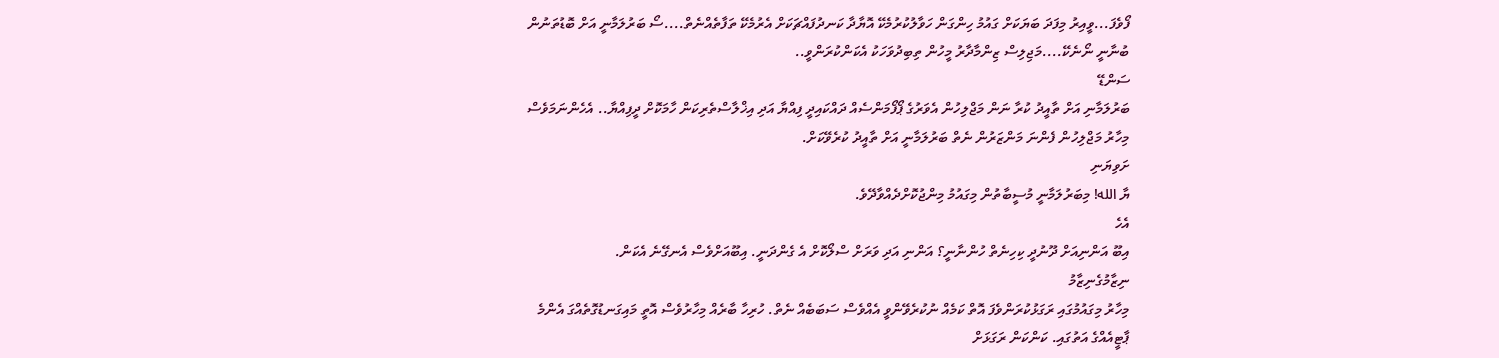ފޯވެފަ...ވީއިރު މިފަދަ ބަޔަކަށް ގައުމު ހިންގަން ހަވާލުކުރުމެކޭ އޮޔާދާ ކަނދުފައްޗަކަށް އެރުމެކޭ ތަފާތެއްނެތް....ސޯ ބަރުލަމާނީ އަށް ބޮޑުތަނުން ބުނާނީ ނޯނެކޭ....މަޖިލިސް ޒިންމާދާރު މީހުން ތިބިދުވަހަކު އެކަންކުރަންވީ..
ސަންޑޭ
ބަރުލަމާނި އަށް ތާއީދު ކުރާ ނަން މަޖްލިހުން އެވަރުގެ ޕޯފޯމަންސެއް ދައްކައިދީ ފިއްޔާ އަދި އިޚްލާސްތެރިކަން ހާމަކޮށް ދީފިއްޔާ.. އެހެންނަމަވެސް މިހާރު މަޖްލިހުން ފެންނަ މަންޒަރުން ނެތް ބަރުލަމާނީ އަށް ތާއީދު ކުރެވޭކަށް.
ށަވިޔަނި
ޔާ الله! މިބަރުލަމާނީ މުސީބާތުން މިގައުމު މިންޖުކޮށްދެއްވާދޭވެ.
އެހެ
އިބޫ އަންނިއަށް ދޫނުދީ ކިހިނެތް ހުންނާނީ؟ އަންނި އަދި ވަރަށް ސްލޯކޮށް އެ ގެންދަނީ. އިބޫއަށްވެސް އެނގޭނެ އެކަން.
ނިޒާމުގެނިޒާމު
މިހާރު މިގައުމުގައި ރަގަޅުކުރަންވެފަ އޮތް ކަމެއް ނުކުރެވޭންވީ އެއްވެސް ސަބަބެއް ނެތް. ހުރިހާ ބާރެއް މިހާރުވެސް އޮތީ މައިގަނޑުގޮތެއްގަ އެންމެ ޕާޓީއެއްގެ އަތުގައި. ކަންކަން ރަގަޅަށް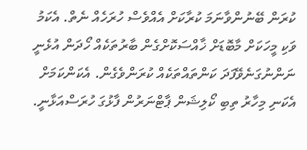ކުރަން ބޭނުންވާނަމަ ކުރާކަށް އެއްވެސް ހުރަހެއް ނެތް. އެކަމު ވަކި މީހަކަށް މާބޮޑަށް ޚާއްސަކޮށްގެން ބާރުތަކެއް ހޯދަން އުޅެނީ ނަންނުގަނެވޭފަދަ ކަންތައްތަކެއް ކުރަންވެގެން. އެކަންކަމަށް އެކަނި މިހާރު ތިބި ކޯލިޝަން ޕާޓްނަރުން ފާޅުގަ ހުރަސްއަޅާނީ.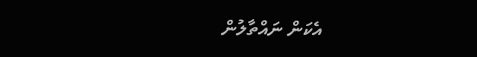އެކަން ނައްތާލުން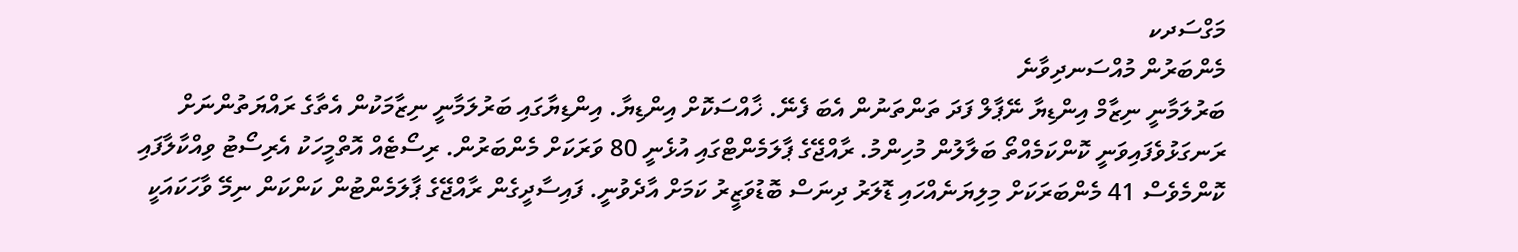މަގްސަދކ
މެންބަރުން މުއްސަނދިވާނެ
ބަރުލަމާނީ ނިޒާމް އިންޑިޔާ ނޭޕާލް ފަދަ ތަންތަނުން އެބަ ފެނޭ. ޚާއްސަކޮށް އިންޑިޔާ. އިންޑިޔާގައި ބަރުލަމާނީ ނިޒާމަކުން އެތާގެ ރައްޔަތުންނަށް ރަނގަޅުވެފައިވަނީ ކޮންކަމެއްތޯ ބަލާލުން މުހިންމު. ރާއްޖޭގެ ޕާލަމެންޓްގައި އުޅެނީ 80 ވަރަކަށް މެންބަރުން. ރިސޯޓެއް އޮތްމީހަކު އެރިސޯޓު ވިއްކާލާފައި ކޮންމެވެސް 41 މެންބަރަކަށް މިލިޔަނެއްހައި ޑޮލަރު ދިނަސް ބޮޑުވަޒީރު ކަމަށް އާދެވުނީ. ފައިސާދީގެން ރާއްޖޭގެ ޕާލަމެންޓުން ކަންކަން ނިމޭ ވާހަކައަކީ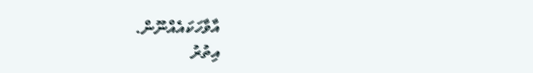އާވާހަކައެއްނޫން.
އިތުރު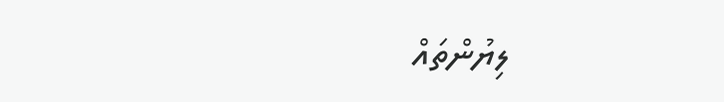ލިޔުންތައް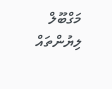މަގްބޫލް ލިޔުންތައް